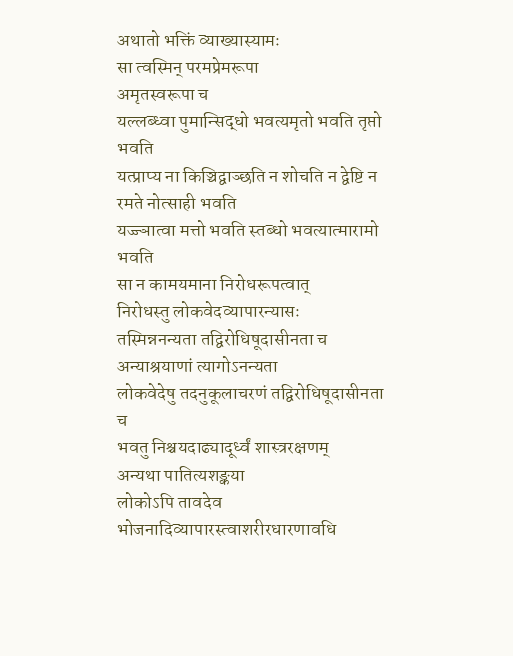अथातो भक्तिं व्याख्यास्यामः
सा त्वस्मिन् परमप्रेमरूपा
अमृतस्वरूपा च
यल्लब्ध्वा पुमान्सिद्धो भवत्यमृतो भवति तृप्तो भवति
यत्प्राप्य ना किञ्चिद्वाञ्छति न शोचति न द्वेष्टि न रमते नोत्साही भवति
यज्ज्ञात्वा मत्तो भवति स्तब्धो भवत्यात्मारामो भवति
सा न कामयमाना निरोधरूपत्वात्
निरोधस्तु लोकवेदव्यापारन्यासः
तस्मिन्ननन्यता तद्विरोधिषूदासीनता च
अन्याश्रयाणां त्यागोऽनन्यता
लोकवेदेषु तदनुकूलाचरणं तद्विरोधिषूदासीनता च
भवतु निश्चयदाढ्यादूर्ध्वं शास्त्ररक्षणम्
अन्यथा पातित्यशङ्कया
लोकोऽपि तावदेव भोजनादिव्यापारस्त्वाशरीरधारणावधि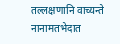तल्लक्षणानि वाच्यन्ते नानामतभेदात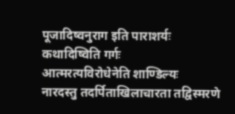पूजादिष्वनुराग इति पाराशर्यः
कथादिष्विति गर्गः
आत्मरत्यविरोधेनेति शाण्डिल्यः
नारदस्तु तदर्पिताखिलाचारता तद्विस्मरणे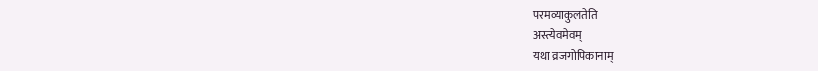परमव्याकुलतेति
अस्त्येवमेवम्
यथा व्रजगोपिकानाम्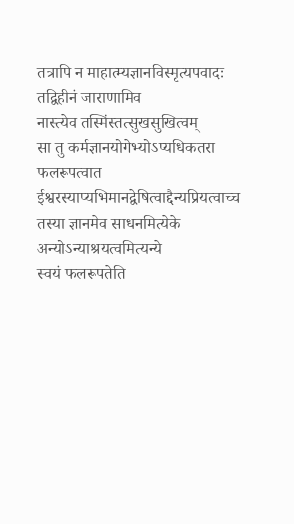तत्रापि न माहात्म्यज्ञानविस्मृत्यपवादः
तद्विहीनं जाराणामिव
नास्त्येव तस्मिंस्तत्सुखसुखित्वम्
सा तु कर्मज्ञानयोगेभ्योऽप्यधिकतरा
फलरूपत्वात
ईश्वरस्याप्यभिमानद्वेषित्वाद्दैन्यप्रियत्वाच्च
तस्या ज्ञानमेव साधनमित्येके
अन्योऽन्याश्रयत्वमित्यन्ये
स्वयं फलरूपतेति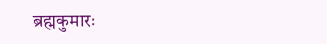ब्रह्मकुमारः